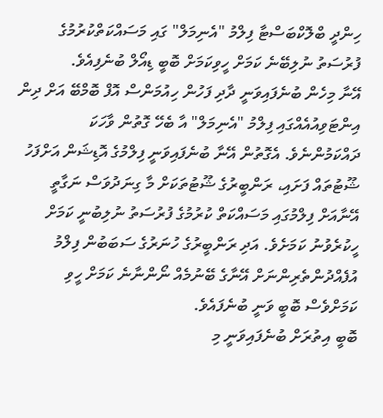ހިންދީ ބްލޮކްބަސްޓާ ފިލްމު "އެނިމަލް" ގައި މަސައްކަތްކުރުމުގެ ފުރުސަތު ނުލިބޭނެ ކަމަށް ހީވިކަމަށް ބޮބީ ޑިއޯލް ބުނެފިއެވެ.
އޭނާ މިހެން ބުނެފައިވަނީ ދާދި ފަހުން ހިއުމަންސް އޮފް ބޮމްބޭ އަށް ދިން އިންޓަވިއުއެއްގައި ފިލްމު "އެނިމަލް" އާ ބެހޭ ގޮތުން ވާހަކަ ދައްކަމުންނެވެ. އެގޮތުން އޭނާ ބުނެފައިވަނީ ފިލްމުގެ އޮޑިޝަން އަށްފަހު ޝޫޓުތައް ފަށައި، ރަންބީރުގެ ޝޫޓުތަކަށް މާ ގިނަދުވަސް ނަގާތީ އޭނާއަށް ފިލްމުގައި މަސައްކަތް ކުރުމުގެ ފުރުސަތު ނުލިބުނީ ކަމަށް ހީކުރެވުނު ކަމަށެވެ. އަދި ރަންބީރުގެ ހުނަރުގެ ސަބަބުން ފިލްމު އުފެއްދުންތެރިންނަށް އޭނާގެ ބޭނުމެއް ނޯންނާނެ ކަމަށް ހީވި ކަމަށްވެސް ބޮބީ ވަނީ ބުނެފައެވެ.
ބޮބީ އިތުރަށް ބުނެފައިވަނީ މި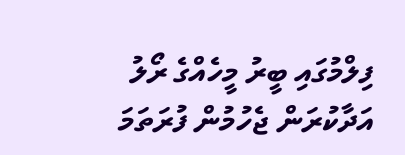ފިލްމުގައި ބީރު މީހެއްގެ ރޯލު އަދާކުރަން ޖެހުމުން ފުރަތަމަ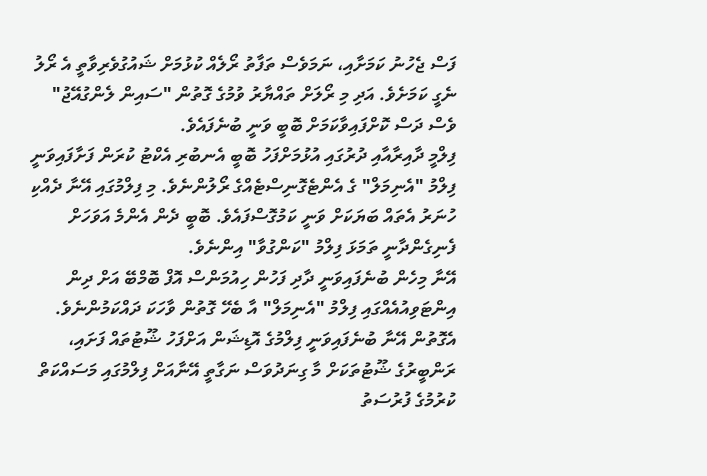ފަސް ޖެހުނު ކަމަށާއި، ނަމަވެސް ތަފާތު ރޯލެއް ކުޅުމަށް ޝައުގުވެރިވާތީ އެ ރޯލު ނެގީ ކަމަށެވެ. އަދި މި ރޯލަށް ތައްޔާރު ވުމުގެ ގޮތުން "ސައިން ލެންގުއޭޖު" ވެސް ދަސް ކޮށްފައިވާކަމަށް ބޮބީ ވަނީ ބުނެފައެވެ.
ފިލްމީ ދާއިރާއާއި ދުރުގައި އުޅުމަށްފަހު ބޮބީ އެނބުރި އެކްޓު ކުރަން ފަށާފައިވަނީ ފިލްމު "އެނިމަލް" ގެ އެންޓެގޮނިސްޓެއްގެ ރޯލުންނެވެ. މި ފިލްމުގައި އޭނާ ދެއްކި ހުނަރު އެތައް ބަޔަކަށް ވަނީ ކަމުގޮސްފައެވެ. ބޮބީ ދެން އެންމެ އަވަހަށް ފެނިގެންދާނީ ތަމަޅަ ފިލްމު "ކަންގުވާ" އިންނެވެ.
އޭނާ މިހެން ބުނެފައިވަނީ ދާދި ފަހުން ހިއުމަންސް އޮފް ބޮމްބޭ އަށް ދިން އިންޓަވިއުއެއްގައި ފިލްމު "އެނިމަލް" އާ ބެހޭ ގޮތުން ވާހަކަ ދައްކަމުންނެވެ. އެގޮތުން އޭނާ ބުނެފައިވަނީ ފިލްމުގެ އޮޑިޝަން އަށްފަހު ޝޫޓުތައް ފަށައި، ރަންބީރުގެ ޝޫޓުތަކަށް މާ ގިނަދުވަސް ނަގާތީ އޭނާއަށް ފިލްމުގައި މަސައްކަތް ކުރުމުގެ ފުރުސަތު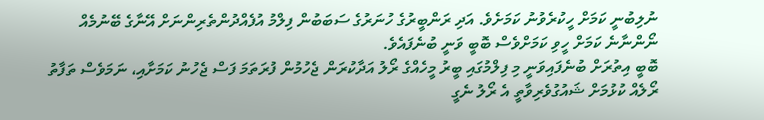ނުލިބުނީ ކަމަށް ހީކުރެވުނު ކަމަށެވެ. އަދި ރަންބީރުގެ ހުނަރުގެ ސަބަބުން ފިލްމު އުފެއްދުންތެރިންނަށް އޭނާގެ ބޭނުމެއް ނޯންނާނެ ކަމަށް ހީވި ކަމަށްވެސް ބޮބީ ވަނީ ބުނެފައެވެ.
ބޮބީ އިތުރަށް ބުނެފައިވަނީ މި ފިލްމުގައި ބީރު މީހެއްގެ ރޯލު އަދާކުރަން ޖެހުމުން ފުރަތަމަ ފަސް ޖެހުނު ކަމަށާއި، ނަމަވެސް ތަފާތު ރޯލެއް ކުޅުމަށް ޝައުގުވެރިވާތީ އެ ރޯލު ނެގީ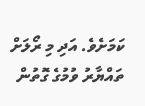ކަމަށެވެ. އަދި މި ރޯލަށް ތައްޔާރު ވުމުގެ ގޮތުން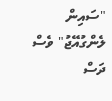"ސައިން ލެންގުއޭޖު" ވެސް ދަސް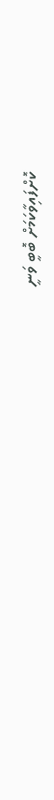ކޮށްފައިވާކަމަށް ބޮބީ ވަނީ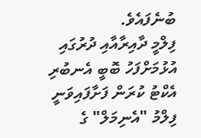ބުނެފައެވެ.
ފިލްމީ ދާއިރާއާއި ދުރުގައި އުޅުމަށްފަހު ބޮބީ އެނބުރި އެކްޓު ކުރަން ފަށާފައިވަނީ ފިލްމު "އެނިމަލް" ގެ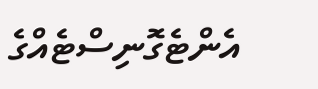އެންޓެގޮނިސްޓެއްގެ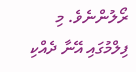ރޯލުންނެވެ. މި ފިލްމުގައި އޭނާ ދެއްކި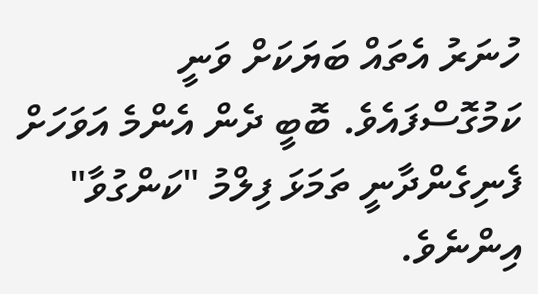ހުނަރު އެތައް ބަޔަކަށް ވަނީ ކަމުގޮސްފައެވެ. ބޮބީ ދެން އެންމެ އަވަހަށް ފެނިގެންދާނީ ތަމަޅަ ފިލްމު "ކަންގުވާ" އިންނެވެ.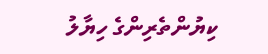ކިޔުންތެރިންގެ ހިޔާލު